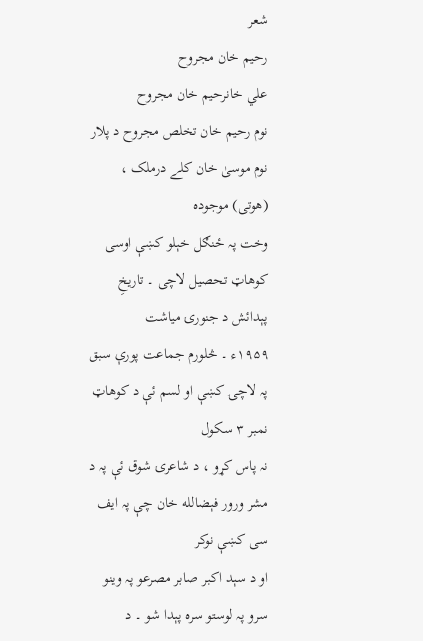شعر
رحیم خان مجروح
علي خانرحیم خان مجروح
نوم رحیم خان تخلص مجروح د پلار نوم موسیٰ خان کلے درملک ، (ھوتی) موجودہ
وخت پہ ځنګل خېلو کښې اوسی کوھاټ تحصیل لاچی ۔ تاریخِ پېدائش د جنورۍ میاشت
۱۹۵۹ء ۔ څلورم جماعت پورې سبق پہ لاچۍ کښې او لسم ئې د کوھاټ نمبر ۳ سکول
نہ پاس کړو ، د شاعرۍ شوق ئې پہ د مشر ورور فېضالله خان چې پہ ايف سی کښې نوکر
او د سېد اکبر صابر مصرعو پہ وینو سرو پہ لوستو سرہ پېدا شو ۔ د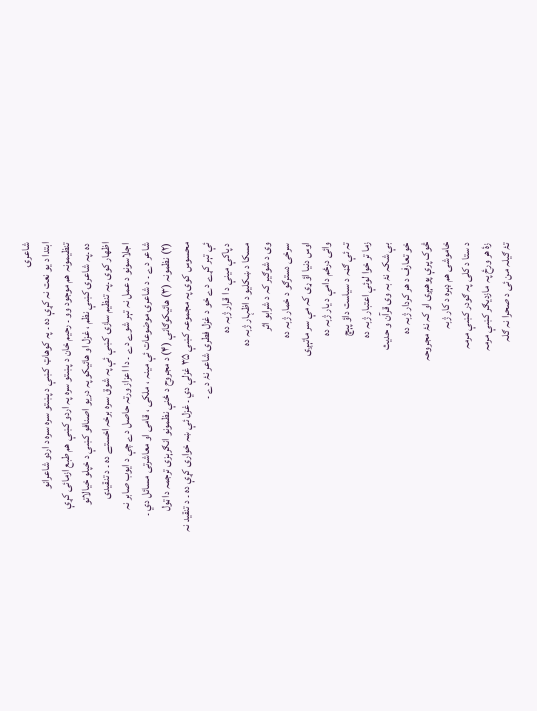شاعرۍ
ابتدا د یو نعت نہ کړې دہ ۔ پہ کوھاټ کښې د پښتو سرہ سرہ د اردو شاعرانو
تنظیمونہ ھم موجود وو ۔ رحیم خان د پښتو سرہ پہ اردو کښې ھم طبع ازمائی کړې
دہ ۔پہ شاعرۍ کښې نظم ، غزل او ھائیکو پہ دریو اصنافو کښې د خپلو خیالاتو
اظھار کوی ۔پہ تنظیم سازۍ کښې ئې پہ شوق سرہ برخہ اخستے دہ ۔ د تنقیدی
اجلاسونو د عمل نہ تېر شوے دے ۔ دا اعزاز ورتہ حاصل دے چې د ایوب صابر نہ
شاعر دے ۔ د شاعرۍ موضوعات ئې مینہ ، ملکی ، قامی او معاشرتی مسائل دي ۔
(۲) نظمونہ (۳) ھائیکوګانې (۴) د مجروح د ځنې نظمونو انګرېزی ترجمہ دا ټول
محسوس کوی پہ مجموعہ کښې ۳۵ غزلې دي ۔ غزل ئې ښہ خواری کړې دہ ۔ د تنقید نہ
ئې تېر کړے دے خو د غزل فطری شاعر نۂ دے ۔
د پاکې مینې د ا قرار ژبہ دہ
مسکا د ښکلیو د اظہار ژبہ دہ
وی د شوګیر کہ د شرابو اثر
سرخی دسترګو د خمار ژبہ دہ
اوس دنیا اؤ ړی کہ مې سر ماتېږی
وائی درځم دامې د یار ژبہ دہ
تہ ئې ګڼہ د سیاست داؤ پېچ
زما تر خوا لوئې اعتبار ژبہ دہ
بې شکہ نۂ بہ وی قرآن و حدیث
خو تعارف د ھر کردار ژبہ دہ
څوک پرې پوھېږی او کہ نۂ مجروحہ
خاموشی ھم ډېرہ د کار ژبہ
د ستا د کلی پہ ګودر کښې مرمہ
زۂ ھر ورځ پہ مازدیګر کښې مرمہ
تۂ ګیلہ من ئی د صحرا نہ ګلہ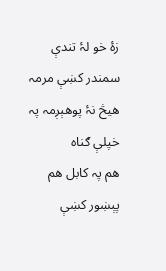زۂ خو لۂ تندې سمندر کښې مرمہ
ھیڅ نۂ پوھېږمہ پہ خپلې ګناہ
ھم پہ کابل ھم پېښور کښې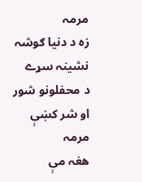مرمہ
زہ د دنیا ګوشہ نشینہ سړے
د محفلونو شور او شر کښې مرمہ
ھغہ مې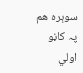سوېرہ ھم پہ کاڼو اولي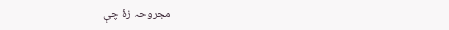مجروحہ زۂ چې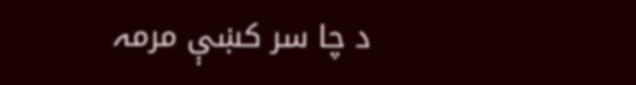د چا سر کښې مرمہ